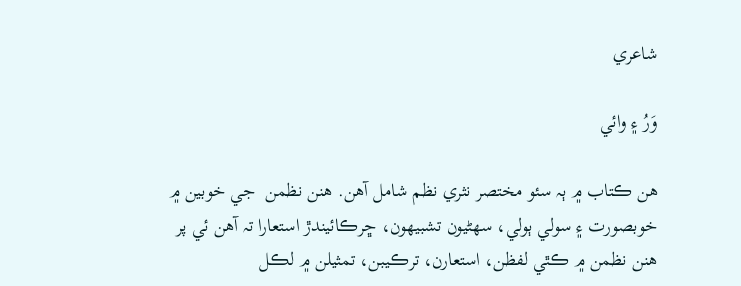شاعري

وَرُ ۽ وائي

ھن ڪتاب ۾ ٻہ سئو مختصر نثري نظم شامل آهن. هنن نظمن  جي خوبين ۾ خوبصورت ۽ سولي ٻولي، سھڻيون تشبيھون، ڇرڪائيندڙ استعارا تہ آهن ئي پر ھنن نظمن ۾ ڪٿي لفظن، استعارن، ترڪيبن، تمثيلن ۾ لڪل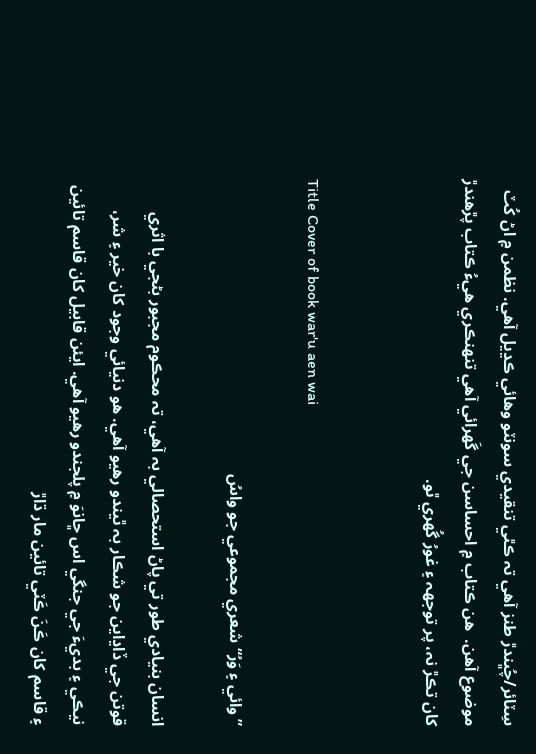سِٽائر/چُڀندڙ طنز آهي تہ ڪٿي تنقيدي سونٽو وهائي ڪڍيل آهي. نظمن ۾ اڻ کُٽ موضوع آھن.  ھن ڪتاب ۾ احساسن جي گَھرائي آھي تنھنڪري ھيءُ ڪتاب پڙهندڙ کان تڪڙ نہ، پر توجھہ ۽ غورُ گُهري ٿو.


Title Cover of book war'u aen wai

”وائي ۽ وَرُ“ شعري مجموعي جو واسُ

انسان بنيادي طور تي پاڻ استحصالي بہ آھي، تہ محڪوم مجبور بڻجي با اثري قوتن جي ڏاڍاين جو شڪار بہ ٿيندو رھيو آھي. ھو دنيائي وجود کان خير ۽ شر، نيڪي ۽ بديءَ جي جنگي اس ڇانوَ ۾ پلجندو رھيو آھي. ايئن قابيل کان قاسم تائين ۽ قاسم کان ڪَنَ ڪَٽي تائين مار ڌاڙ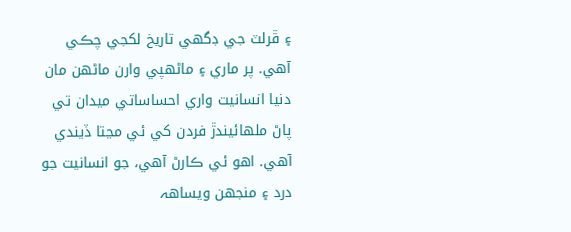۽ ڦرلٽ جي ڊگهي تاريخ لکجي چڪي آھي. پر ماري ۽ ماڻھپي وارن ماڻھن مان دنيا انسانيت واري احساساتي ميدان تي پاڻ ملھائيندڙ فردن کي ئي مڃتا ڏيندي آھي. اھو ئي ڪارڻ آھي، جو انسانيت جو درد ۽ منجهن ويساھہ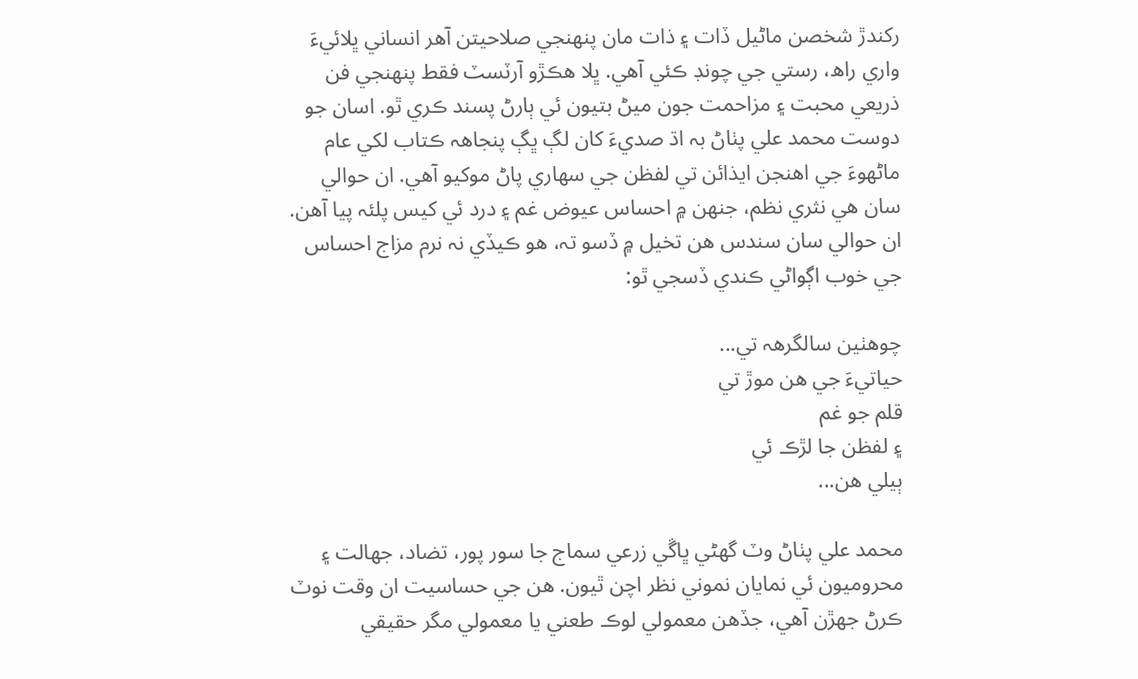رکندڙ شخصن ماڻيل ڏات ۽ ذات مان پنھنجي صلاحيتن آھر انساني ڀلائيءَ واري راھ، رستي جي چونڊ ڪئي آھي. ڀلا ھڪڙو آرٽسٽ فقط پنھنجي فن ذريعي محبت ۽ مزاحمت جون ميڻ بتيون ئي ٻارڻ پسند ڪري ٿو. اسان جو دوست محمد علي پٺاڻ بہ اڌ صديءَ کان لڳ ڀڳ پنجاھہ ڪتاب لکي عام ماڻھوءَ جي اھنجن ايذائن تي لفظن جي سھاري پاڻ موکيو آھي. ان حوالي سان ھي نثري نظم، جنھن ۾ احساس عيوض غم ۽ درد ئي کيس پلئہ پيا آھن.
ان حوالي سان سندس ھن تخيل ۾ ڏسو تہ، ھو ڪيڏي نہ نرم مزاج احساس جي خوب اڳواڻي ڪندي ڏسجي ٿو:

چوھٺين سالگرھہ تي...
حياتيءَ جي ھن موڙ تي
قلم جو غم
۽ لفظن جا لڙڪ ئي
ٻيلي ھن...

محمد علي پٺاڻ وٽ گهڻي ڀاڱي زرعي سماج جا سور پور، تضاد، جھالت ۽ محروميون ئي نمايان نموني نظر اچن ٿيون. ھن جي حساسيت ان وقت نوٽ ڪرڻ جھڙن آھي، جڏھن معمولي لوڪ طعني يا معمولي مگر حقيقي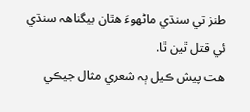طنز تي سنڌي ماڻھوءَ ھٿان بيگناھہ سنڌي ئي قتل ٿين ٿا.
ھت پيش ڪيل ٻہ شعري مثال جيڪي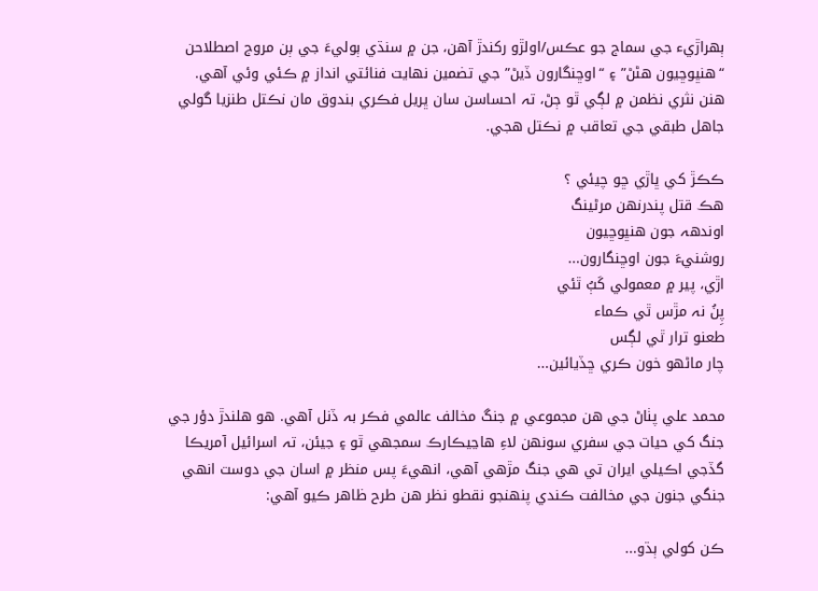ٻھراڙيء جي سماج جو عڪس/اولڙو رکندڙ آھن، جن ۾ سنڌي ٻوليءَ جي ٻن مروج اصطلاحن “ھنڀوڇيون ھڻڻ” ۽ “اوڇنگارون ڏيڻ” جي تضمين نھايت فنائتي انداز ۾ ڪئي وئي آھي.
ھنن نثري نظمن ۾ لڳي ٿو ڄڻ، تہ احساسن سان ڀريل فڪري بندوق مان نڪتل طنزيا گولي جاھل طبقي جي تعاقب ۾ نڪتل ھجي.

ڪڪڙ کي ڀاڙي ڇو چيئي ؟
ھڪ قتل پندرنھن مرڻينگ
اوندھہ جون ھنڀوڇيون
روشنيءَ جون اوڇنگارون...
اڙي، پير ۾ معمولي کَٻُ ٿئي
پِنُ نہ مڙس ٿي ڪماء
طعنو ترار ٿي لڳس
چار ماڻھو خون ڪري ڇڏيائين...

محمد علي پٺاڻ جي ھن مجموعي ۾ جنگ مخالف عالمي فڪر بہ ڏنل آھي. ھو ھلندڙ دؤر جي جنگ کي حيات جي سفري سونھن لاءِ ھاڃيڪارڪ سمجهي ٿو ۽ جيئن، تہ اسرائيل آمريڪا گڏجي اڪيلي ايران تي ھي جنگ مڙھي آھي، انھيءَ پس منظر ۾ اسان جي دوست انھي جنگي جنون جي مخالفت ڪندي پنھنجو نقطو نظر ھن طرح ظاھر ڪيو آھي:

ڪن کولي ٻڌو...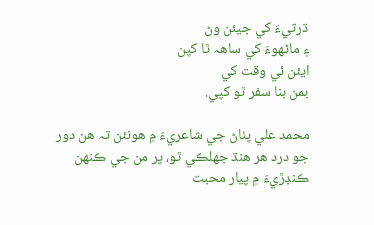ڌرتيءَ کي جيئن وڻ
۽ ماڻھوءَ کي ساھہ ٿا کپن
ايئن ئي وقت کي
بمن بنا سفر ٿو کپي.

محمد علي پٺاڻ جي شاعريءَ ۾ ھونئن تہ ھن دور جو درد ھر ھنڌ جهلڪي ٿو، پر من جي ڪنھن ڪنڊڙيءَ ۾ پيار محبت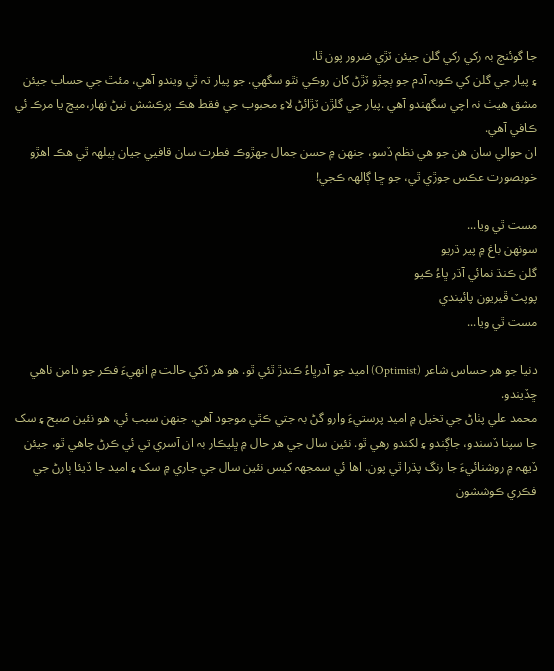جا گوئنچ بہ رکي رکي گلن جيئن ٽڙي ضرور پون ٿا.
۽ پيار جي گلن کي ڪوبہ آدم جو ٻچڙو ٽڙڻ کان روڪي نٿو سگهي. جو پيار تہ ٿي ويندو آھي، مئٿ جي حساب جيئن مشق ھيٺ نہ اچي سگهندو آھي .پيار جي گلڙن ٽڙائڻ لاءِ محبوب جي فقط ھڪ پرڪشش نيڻ نھار،ميڇ يا مرڪ ئي ڪافي آھي.
ان حوالي سان ھن جو ھي نظم ڏسو، جنھن ۾ حسن جمال جھڙوڪ فطرت سان قافيي جيان ٻيلھہ ٿي ھڪ اھڙو خوبصورت عڪس جوڙي ٿي، جو ڇا ڳالھہ ڪجي!

مست ٿي ويا...
سونھن باغ ۾ پير ڌريو
گلن ڪنڌ نمائي آڌر ڀاءُ ڪيو
پوپٽ ڦيريون پائيندي
مست ٿي ويا...

دنيا جو ھر حساس شاعر (Optimist) اميد جو آدرڀاءُ ڪندڙ ٿئي ٿو. ھو ھر ڏکي حالت ۾ انھيءَ فڪر جو دامن ناھي ڇڏيندو.
محمد علي پٺاڻ جي تخيل ۾ اميد پرستيءَ وارو گڻ بہ جتي ڪٿي موجود آهي. جنھن سبب ئي، ھو نئين صبح ۽ سک جا سپنا ڏسندو، جاڳندو ۽ لکندو رهي ٿو. نئين سال جي ھر حال ۾ ڀليڪار بہ ان آسري تي ئي ڪرڻ چاھي ٿو، جيئن ڏيھہ ۾ روشنائيءَ جا رنگ پڌرا ٿي پون. اھا ئي سمجهہ کيس نئين سال جي جاري ۾ سک ۽ اميد جا ڏيئا ٻارڻ جي فڪري ڪوششون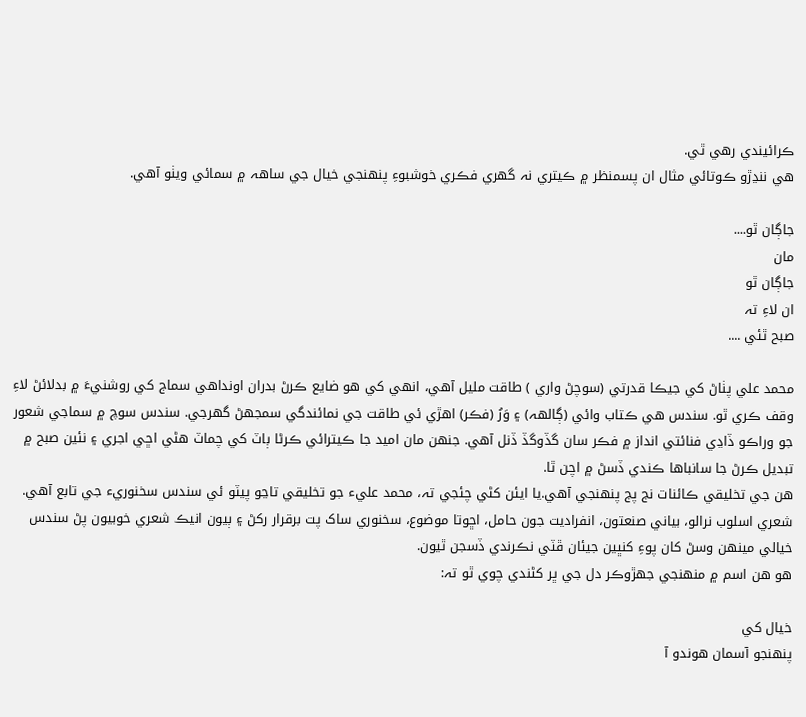ڪرائيندي رھي ٿي.
ھي ننڍڙو ڪوتائي مثال ان پسمنظر ۾ ڪيتري نہ گھري فڪري خوشبوءِ پنھنجي خيال جي ساھہ ۾ سمائي ويٺو آھي.

جاڳان ٿو....
مان
جاڳان ٿو
ان لاءِ تہ
صبح ٿئي ....

محمد علي پٺاڻ کي جيڪا قدرتي (سوچڻ واري ) طاقت مليل آھي، انھي کي ھو ضايع ڪرڻ بدران اونداهي سماج کي روشنيءَ ۾ بدلائڻ لاءِ وقف ڪري ٿو. سندس ھي ڪتاب وائي (ڳالھہ) ۽ وَرُ (فڪر) اھڙي ئي طاقت جي نمائندگي سمجهڻ گهرجي. سندس سوچ ۾ سماجي شعور جو وراڪو ڏاڍي فنائتي انداز ۾ فڪر سان گڏوگڏ ڏنل آھي. جنھن مان اميد جا ڪيترائي ڪرڻا ٻاٽ کي چماٽ ھڻي اڇي اجري ۽ نئين صبح ۾ تبديل ڪرڻ جا سانباها ڪندي ڏسڻ ۾ اچن ٿا.
ھن جي تخليقي ڪائنات نج پج پنھنجي آھي.يا ايئن کڻي چئجي تہ، محمد عليء جو تخليقي تاڃو پيٽو ئي سندس سخنوريء جي تابع آھي. شعري اسلوب نرالو، بياني صنعتون، انفراديت جون حامل، اڇوتا موضوع، سخنوري ساک پت برقرار رکڻ ۽ ٻيون انيڪ شعري خوبيون پڻ سندس خيالي مينھن وسڻ کان پوءِ کنڀين جيئان ڦٽي نڪرندي ڏسجن ٿيون.
ھو ھن اسم ۾ منھنجي جھڙوڪر دل جي ڀر کڻندي چوي ٿو تہ:

خيال کي
پنھنجو آسمان ھوندو آ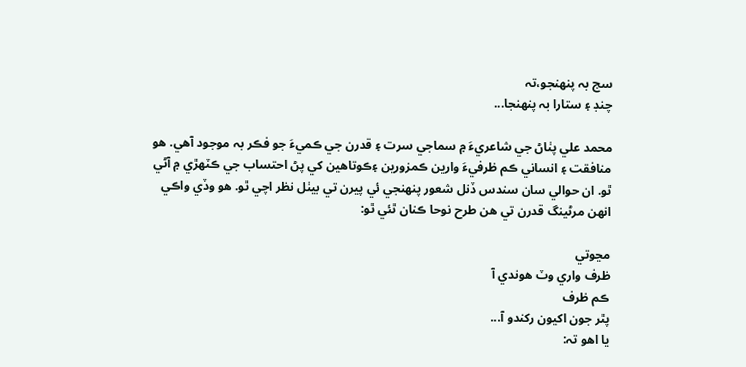سج بہ پنھنجو،تہ
چنڊ ۽ ستارا بہ پنھنجا...

محمد علي پٺاڻ جي شاعريءَ ۾ سماجي سرت ۽ قدرن جي ڪميءَ جو فڪر بہ موجود آھي. ھو منافقت ۽ انساني ڪم ظرفيءَ وارين ڪمزورين ۽ڪوتاھين کي پڻ احتساب جي ڪٽھڙي ۾ آڻي ٿو. ان حوالي سان سندس ڏنل شعور پنھنجي ئي پيرن تي بيٺل نظر اچي ٿو. ھو وڏي واڪي انھن مرڻينگ قدرن تي ھن طرح نوحا ڪنان ٿئي ٿو:

مڃوتي
ظرف واري وٽ ھوندي آ
ڪم ظرف
پٿر جون اکيون رکندو آ...
يا اھو تہ: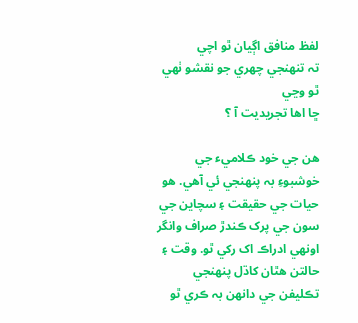لفظ منافق اڳيان ٿو اچي
تہ تنھنجي چھري جو نقشو ٺھي ٿو وڃي
ڇا اھا تجريديت آ ؟

ھن جي خود ڪلاميء جي خوشبوءِ بہ پنھنجي ئي آھي. ھو حيات جي حقيقت ۽ سچاين جي سون جي پرک ڪندڙ صراف وانگر اونھي ادراڪ اک رکي ٿو. وقت ۽ حالتن ھٿان کاڌل پنھنجي تڪليفن جي دانھن بہ ڪري ٿو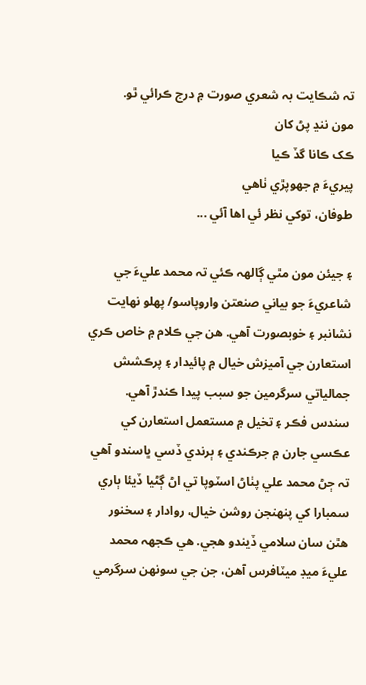تہ شڪايت بہ شعري صورت ۾ درج ڪرائي ٿو.
مون ننڍ پڻ کان
ڪک ڪانا گڏ ڪيا
پيريءَ ۾ جهوپڙي ٺاھي
طوفان، توکي نظر ئي اھا آئي ...

۽ جيئن مون مٿي ڳالھہ ڪئي تہ محمد عليءَ جي شاعريءَ جو بياني صنعتن واروپاسو/ پھلو نھايت نشانبر ۽ خوبصورت آهي. ھن جي ڪلام ۾ خاص ڪري استعارن جي آميزش خيال ۾ پائيدار ۽ پرڪشش جمالياتي سرگرمين جو سبب پيدا ڪندڙ آهي. سندس فڪر ۽ تخيل ۾ مستعمل استعارن کي عڪسي جارن ۾ جرڪندي ۽ ٻرندي ڏسي ڀاسندو آھي تہ ڄڻ محمد علي پٺاڻ اسٽوپا تي اڻ ڳڻيا ڏيئا ٻاري سمبارا کي پنھنجن روشن خيال، روادار ۽ سخنور ھٿن سان سلامي ڏيندو ھجي. ھي ڪجهہ محمد عليءَ ميڊ ميٽافرس آھن، جن جي سونھن سرگرمي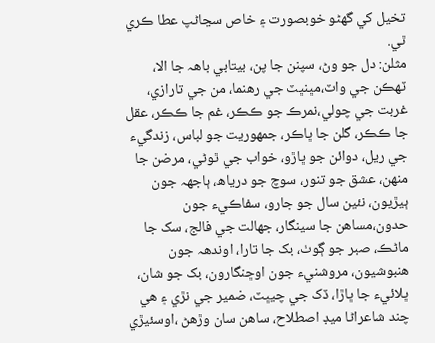تخيل کي گهڻو خوبصورت ۽ خاص سڃاڻپ عطا ڪري ٿي.
مثلن: دل جو وڻ، سپنن جا پن، بيتابي باھہ جا الا، ٽھڪن جي واٽ،مڀنڀٽ جي رھنما، من جي تارازي، غربت جي چولي،نمرڪ جو ڪڪر، غم جا ڪڪر، عقل جا ڪڪر، گلن جا ڀاڪر، جمھوريت جو لباس، زندگيء جي ريل، دوائن جو ڀاڙو، خواب جي ٿوڻي، مرضن جا منھن، عشق جو تنور، سوچ جو درياھ، ٻاجهہ جون ٻيڙيون، نئين سال جو جارو، سفاڪيء جون حدون،مساھن جا سينگار، جھالت جي فالج، سک جا ماڻڪ، صبر جو ڳوٺ، بک جا تارا، اوندھہ جون ھنبوشيون، مروشنيء جون اوڇنگارون، بک جو شان، ڀلائيء جا ڀاڙا، ڏک جي چيڀٽ، ضمير جي نڙي ۽ ھي چند شاعراڻا ميڊ اصطلاح، ساھن سان وڙھڻ ،اوسئيڙي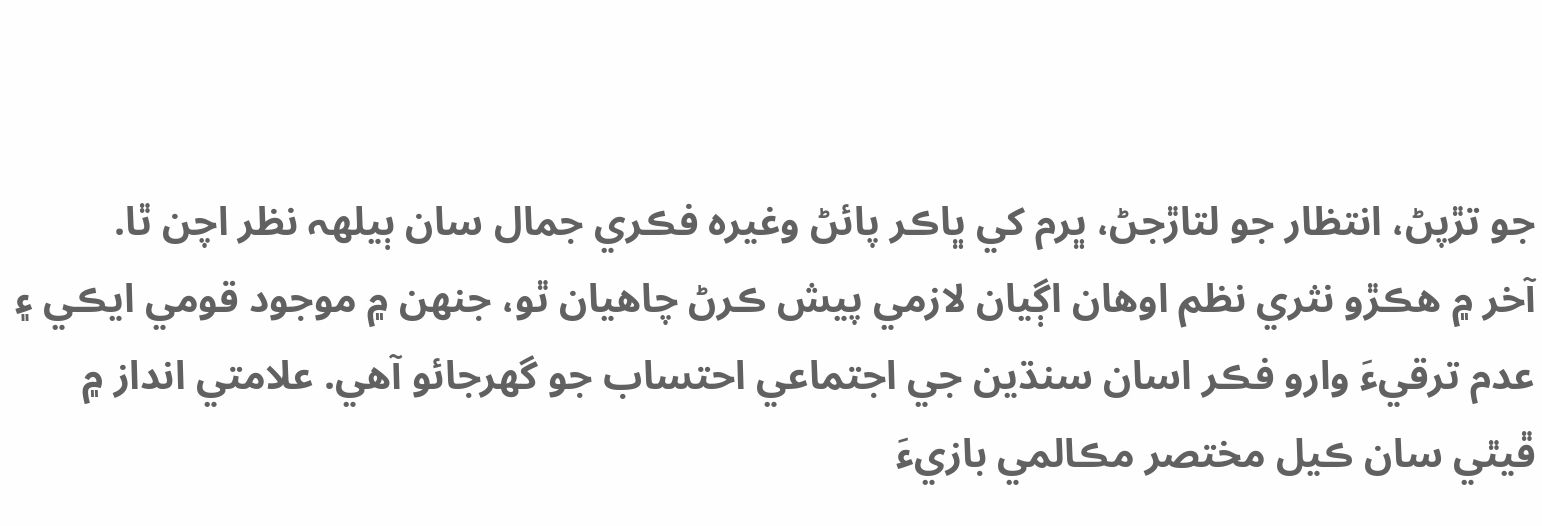جو تڙپڻ، انتظار جو لتاڙجڻ، ڀرم کي ڀاڪر پائڻ وغيرہ فڪري جمال سان ٻيلھہ نظر اچن ٿا.
آخر ۾ ھڪڙو نثري نظم اوھان اڳيان لازمي پيش ڪرڻ چاھيان ٿو، جنھن ۾ موجود قومي ايڪي ۽ عدم ترقيءَ وارو فڪر اسان سنڌين جي اجتماعي احتساب جو گهرجائو آھي. علامتي انداز ۾ ڦيٿي سان ڪيل مختصر مڪالمي بازيءَ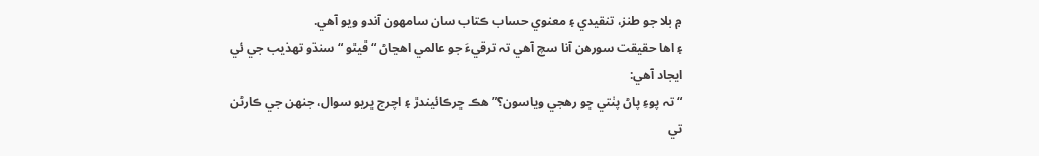۾ بلا جو طنز، تنقيدي ۽ معنوي حساب ڪتاب سان سامھون آندو ويو آھي.
۽ اھا حقيقت سورھن آنا سچ آهي تہ ترقيءَ جو عالمي اھڃاڻ “ڦيٿو “ سنڌو تھذيب جي ئي ايجاد آھي:
“تہ پوءِ پاڻ پٺتي ڇو رھجي وياسون؟” ھڪ ڇرڪائيندڙ ۽ اچرج ڀريو سوال، جنھن جي ڪارڻن تي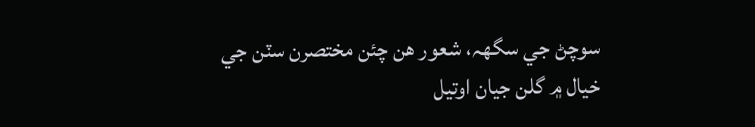سوچڻ جي سگهہ، شعور ھن چئن مختصرن سٽن جي خيال ۾ گلن جيان اوتيل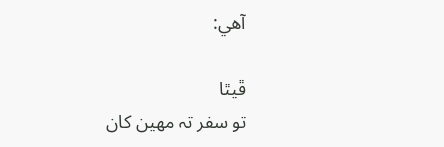آھي:

ڦيٿا
تو سفر تہ مھين کان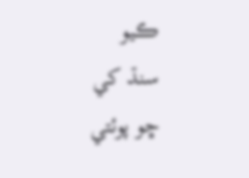ڪيو
سنڌ کي
ڇو پوئتي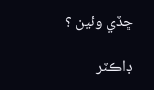ڇڏي وئين ؟

ڊاڪٽر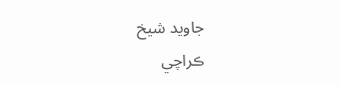جاويد شيخ
ڪراچي